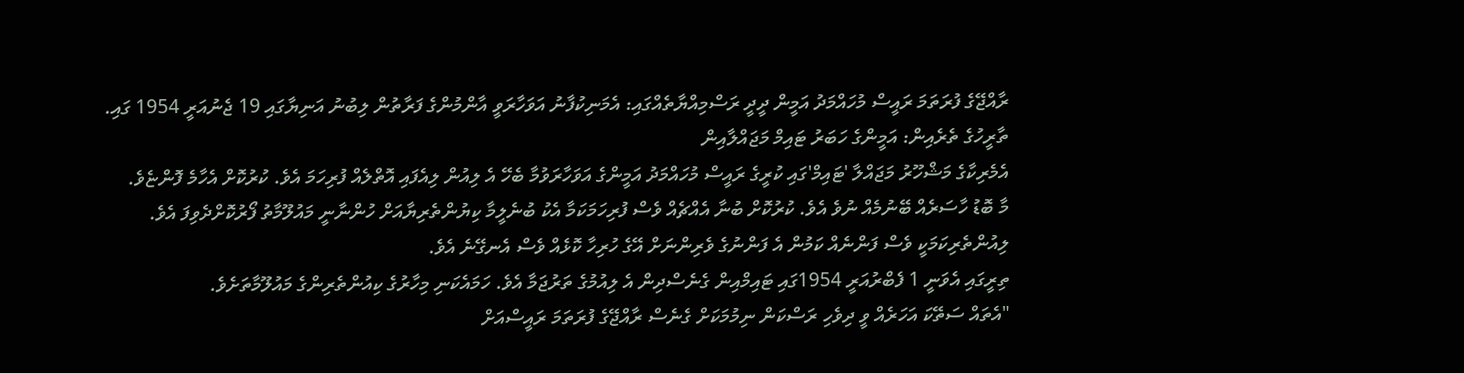ރާއްޖޭގެ ފުރަތަމަ ރައީސް މުހައްމަދު އަމީން ދީދީ ރަސްމިއްޔާތެއްގައި: އެމަނިކުފާނު އަވަހާރަވީ އާންމުންގެ ފަރާތުން ލިބުނު އަނިޔާގައި 19 ޖެނުއަރީ 1954 ގައި.
ތާރީހުގެ ތެރެއިން: އަމީންގެ ހަބަރު ޓައިމް މަޖައްލާއިން
އެމެރިކާގެ މަޝްހޫރު މަޖައްލާ 'ޓައިމް'ގައި ކުރީގެ ރައީސް މުހައްމަދު އަމީންގެ އަވަހާރަވުމާ ބެހޭ އެ ލިއުން ލިއެފައި އޮތްލެއް ފުރިހަމަ އެވެ. ކުރުކޮށް އެހާމެ ފޮންޏެވެ.
މާ ބޮޑު ހާސަރެއް ބޭނުމެއް ނުވެ އެވެ. ކުރުކޮށް ބުނާ އެއްޗެއް ވެސް ފުރިހަމަކަމާ އެކު ބުނެލީމާ ކިޔުންތެރިޔާއަށް ހުންނާނީ މައުލޫމާތު ފޯރުކޮށްދެވިފަ އެވެ. ލިއުންތެރިކަމަކީ ވެސް ފަންނެއް ކަމުން އެ ފަންނުގެ ވެރިންނަށް އޭގެ ހުރިހާ ކޮޅެއް ވެސް އެނގޭނެ އެވެ.
ތިރީގައި އެވަނީ 1 ފެބްރުއަރީ 1954ގައި ޓައިމްއިން ގެނެސްދިން އެ ލިއުމުގެ ތަރުޖަމާ އެވެ. ހަމައެކަނި މިހާރުގެ ކިއުންތެރިންގެ މައުލޫމާތަށެވެ.
"އެތައް ސަތޭކަ އަހަރެއް ވީ ދިވެހި ރަސްކަން ނިމުމަކަށް ގެނެސް ރާއްޖޭގެ ފުރަތަމަ ރައީސްއަށް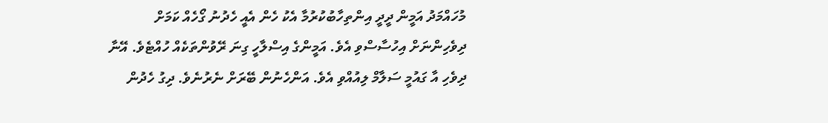މުހައްމަދު އަމީން ދީދީ އިންތިހާބުކުރުމާ އެކު ހެން އެއީ ހެދުނު ގޯހެއް ކަމަށް ދިވެހިންނަށް އިހުސާސްވި އެވެ. އަމީންގެ އިސްލާހީ ގިނަ ރޭވުންތަކެއް ހުއްޓެވެ. އޭނާ ދިވެހި އާ ގައުމީ ސަލާމް ލިއުއްވި އެވެ. އަންހެނުން ބޭރަށް ނެރުނެވެ. ދިގު ހެދުން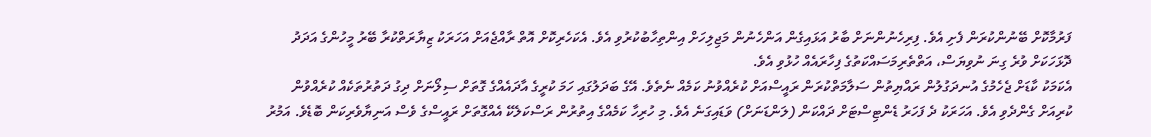ފަރުމާކޮށް ބޭނުންކުރަން ފެށި އެވެ. ފިރިހެނުންނަށް ބާރު އަޅައިގެން އަންހެނުން މަޖިލިހަށް އިންތިހާބުކުރުވި އެވެ. އެކަހެރިކޮށް އޮތް ރާއްޖެއަށް އަހަރަކު ޒިޔާރަތްކުރާ ބޭރު މީހުންގެ އަދަދު ދޮޅަހަކަށް ވުރެ ގިނަ ނުވިޔަސް، އަތްތެރިމަސައްކަތުގެ ފިހާރައެއް ހުޅުވި އެވެ.
އެކަމަކު ކާޑަށް ޖެހެމުގެ އުނދަގުލުން ރައްޔިތުން ސަލާމަތްކުރަން ރައީސްއަށް ކުރެއްވުނު ކަމެއް ނެތެވެ. އޭގެ ބަދަލުގައި ހަމަ ކުރީގެ އާދައެއްގެ ގޮތަށް ސިލޯނަށް ދިގު ދަތުރުތަކެއް ކުރެއްވުން ކުރިއަށް ގެންދެވި އެވެ. އަހަރަކު ދެ ފަހަރު ޑެންޓިސްޓަށް ދައްކަން (ލަންޑަނަށް) ވަޑައިގަނެ އެވެ. މި ހުރިހާ ކަމެއްގެ އިތުރުން ރަސްކަލެކޭ އެއްގޮތަށް ރައީސްގެ ވެސް އަނިޔާވެރިކަން ބޮޑެވެ. އަމުރު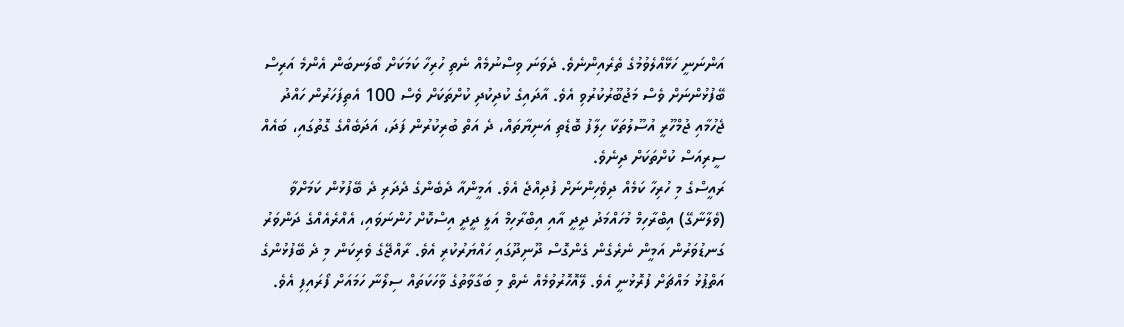އަންނަނީ ހަޅޭއްލެވުމުގެ ތެރެއިންނެވެ. ދެވަނަ ވިސްނުމެއް ނެތި ހުރިހާ ކަމަކަށް ބޯލަނބަން އެންމެ އަރިސް ބޭފުޅުންނަށް ވެސް މަޖުބޫރުކުރުވި އެވެ. އާދައިގެ ކުދިކުދި ކުށްތަކަށް ވެސް 100 އެތިފަހަރުން ހައްދު ޖެހުމާއި ޖުމްހޫރީ އުސޫލުތަކާ ހިލާފު ބޮޑެތި އަނިޔާތައް، ދެ އަތް ބުރިކުރުން ފަދަ، އަދަބެއްގެ ގޮތުގައި، ބައެއް ސީރިއަސް ކުށްތަކަށް ދިނެވެ.
ރައީސްގެ މި ހުރިހާ ކަމެއް ދިވެހިންނަށް ފުދިއްޖެ އެވެ. އަމީންއާ ދެބެންގެ ދެދަރި ދެ ބޭފުޅުން ކަމަށްވާ (ވެލާނާގޭ) އިބްރާހިމް މުހައްމަދު ދީދީ އާއި އިބްރާހިމް އަލީ ދީދީ އިސްކޮށް ހުންނަވައި، އެއްރެއެއްގެ ދަންވަރު ގަނޑުވަރުން އަމީން ނެރެގެން ގެންގޮސް ދޫނިދޫގައި ހައްޔަރުކުރި އެވެ. ރާއްޖޭގެ ވެރިކަން މި ދެ ބޭފުޅުންގެ އަތްޕުޅު މައްޗަށް ފުރޮޅުނީ އެވެ. ލޭއޮހޮރުވުމެއް ނެތް މި ބަގާވާތުގެ ވާހަކަތައް ސިލޯނާ ހަމައަށް ފޯރައިފި އެވެ.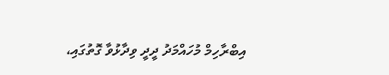އިބްރާހިމް މުހައްމަދު ދީދީ ވިދާޅުވާ ގޮތުގައި،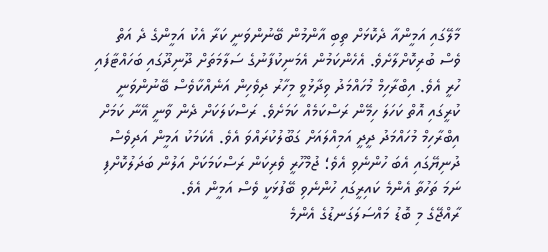މާލޭގައި އަމީންއާ ދެކޮޅަށް ތިބި އާންމުން ބޭނުންވަނީ ކަރާ އެކު އަމީންގެ ދެ އަތް ވެސް ބުރިކޮށްލާށެވެ. އެހެންކަމުން އެމަނިކުފާނުގެ ސަލާމަތަށް ދޫނިދޫގައި ބަހައްޓާފައި ހުރީ އެވެ. އިބްރާހިމް މުހައްމަދު ވިދާޅުވީ މިހާރު ދިވެހިން އަނެއްކާވެސް ބޭނުންވަނީ ކުރީގައި އޮތް ކަހަލަ ހިމޭން ރަސްކަމެއް ކަމަށެވެ. ރަސްކަލަކަށް ދެން ވާނީ އޭނާ ކަމަށް އިބްރާހިމް މުހައްމަދު ދީދީ އަމިއްލައަށް ގަބޫލުކުރައްވަ އެވެ. އެކަމަކު އަމީން އަދިވެސް ދުނިޔޭގައި އެބަ ހުންނެވި އެވެ؛ ޖުމްހޫރީ ވެރިކަން ރަސްކަމަކަށް އަލުން ބަދަލުކޮށްފި ނަމަ ތަހުތާ އެންމެ ކައިރީގައި ހުންނެވި ބޭފުޅަކީ ވެސް އަމީން އެވެ.
ރާއްޖޭގެ މި ބޮޑު މައްސަލަގަނޑުގެ އެންމެ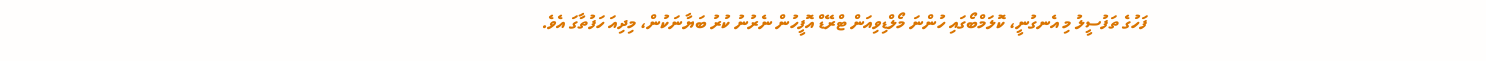ފަހުގެ ތަފުސީލު މި އެނގުނީ، ކޮލަމްބޯގައި ހުންނަ މޯލްޑިވިއަން ޓްރޭޑް އޮފީހުން ނެރުނު ކުރު ބަޔާނަކުން، މިދިއަ ހަފުތާގަ އެވެ.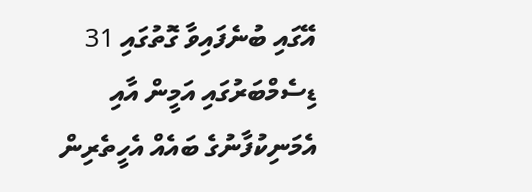އޭގައި ބުނެފައިވާ ގޮތުގައި 31 ޑިސެމްބަރުގައި އަމީން އާއި އެމަނިކުފާނުގެ ބައެއް އެހީތެރިން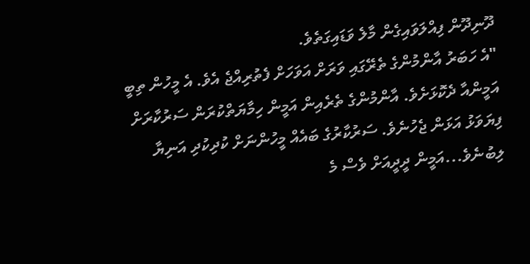ދޫނިދޫން ފިއްލަވައިގެން މާލެ ވަޑައިގަތެވެ.
"އެ ހަބަރު އާންމުންގެ ތެރޭގައި ވަރަށް އަވަހަށް ފެތުރިއްޖެ އެވެ. އެ މީހުން ތިބީ އަމީންއާ ދެކޮޅަށެވެ. އާންމުންގެ ތެރެއިން އަމީން ހިމާޔަތްކުރަން ސަރުކާރަށް ފިޔަވަޅު އަޅަން ޖެހުނެވެ. ސަރުކާރުގެ ބައެއް މީހުންނަށް ކުދިކުދި އަނިޔާ ލިބުނެވެ...އަމީން ދީދީއަށް ވެސް މެ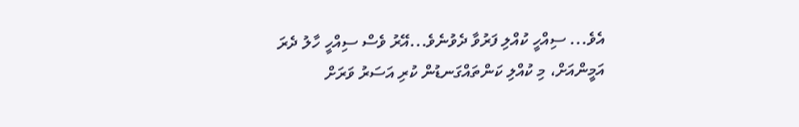އެވެ... ސިއްހީ ކުއްލި ފަރުވާ ދެވުނެވެ...އޭރު ވެސް ސިއްހީ ހާލު ދެރަ އަމީންއަށް، މި ކުއްލި ކަންތައްގަނޑުން ކުރި އަސަރު ވަރަށް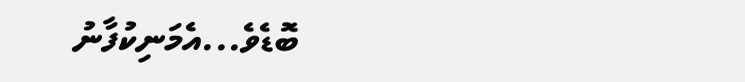ބޮޑެވެ...އެމަނިކުފާނު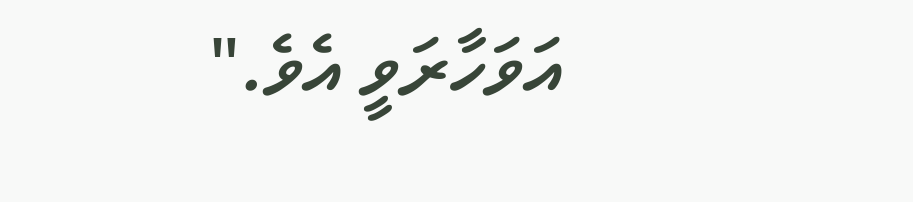އަވަހާރަވީ އެވެ."